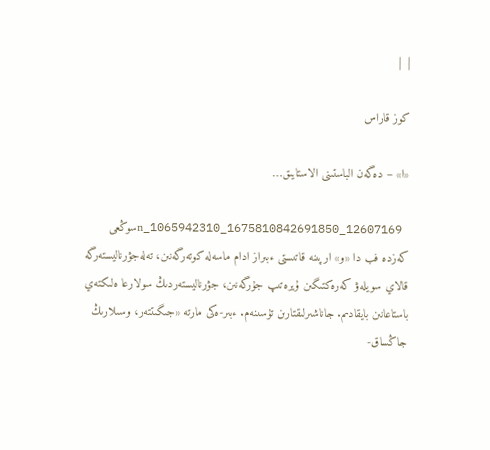|  |

كوز قاراس

«ا» – دەگەن الباستىنى الاستايىق…

 12607169_1675810842691850_1065942310_nسوڭعى كەزدە فب دا «و» ارپىنە قاتىستى ءبىراز ادام ماسەلە كوتەرگەنىن، تەلەجۋرناليستەرگە قالاي سويلەۋ كەرەكتىگىن ۇيرەتىپ جۇرگەنىن، جۋرناليستەردىڭ سولارعا ەلىكتەي باستاعانىن بايقادىم. جاناشىرلىقتارىن تۇسىنەم. ءبىر-ەكى مارتە «جىگىتتەر، وسىلارىڭ جاڭساق-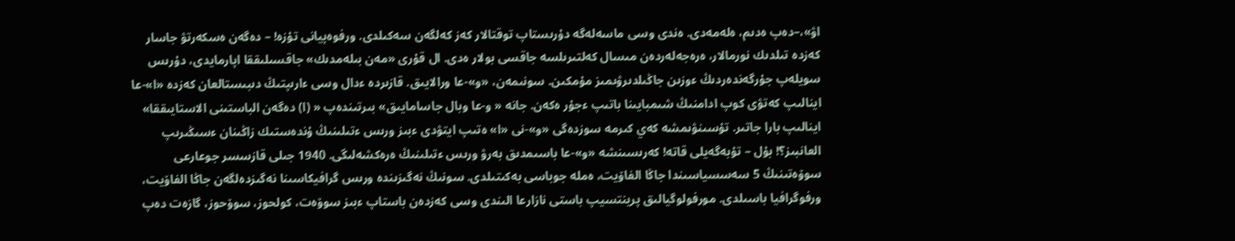اۋ»،–دەپ ەدىم، ەلەمەدى. ەندى وسى ماسەلەگە دۇرىستاپ توقتالار كەز كەلگەن سەكىلدى. ورفوەپيانى تۇزە! – دەگەن ەسكەرتۋ جاسار كەزدە تىلدىك نورمالار، ەرەجەلەردەن مىسال كەلتىرىلسە جاقسى بولار ەدى. ال قۇرى «مەن بىلەمدىك» جاقسىلىققا اپارمايدى، دۇرىس سويلەپ جۇرگەندەردىڭ ءوزىن جاڭىلدىرۋىمىز مۇمكىن. سونىمەن، «و»-عا ورالايىق. قازىردە ءدال وسى ءارىپتىڭ دىبىستالعان كەزدە «ا»-عا اينالىپ كەتۋى كوپ ادامنىڭ شىمبايىنا باتىپ ءجۇر ەكەن. جانە « و-عا وبال جاسامايىق» بىرتىندەپ « (ا) دەگەن الباستىنى الاستايىققا» اينالىپ بارا جاتىر. تۇسىنۋىمشە كەي كىرمە سوزدەگى «و»-نى «ا» ەتىپ ايتۋدى ءبىز ورىس ءتىلىنىڭ ۇندەستىك زاڭىنان ءسىڭىرىپ العانبىز؟! بۇل – تۇبەگەيلى قاتە! كەرىسىنشە «و»-عا باسىمدىق بەرۋ ورىس ءتىلىنىڭ ەرەكشەلىگى. 1940 جىلى قازسسر جوعارعى سوۆەتىنىڭ 5 سەسسياسىندا جاڭا الفاۆيت، ەملە جوباسى بەكىتىلدى. سونىڭ نەگىزىندە ورىس گرافيكاسىنا نەگىزدەلگەن جاڭا الفاۆيت، ورفوگرافيا باسىلدى. مورفولوگيالىق پرينتسيپ باستى نازارعا الىندى وسى كەزدەن باستاپ ءبىز سوۆەت، كولحوز، سوۆحوز، گازەت دەپ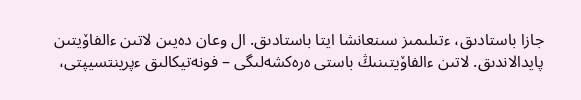جازا باستادىق، ءتىلىمىز سىنعانشا ايتا باستادىق. ال وعان دەيىن لاتىن ءالفاۆيتىن پايدالاندىق. لاتىن ءالفاۆيتىنىڭ باستى ەرەكشەلىگى – فونەتيكالىق ءپرينتسيپتى،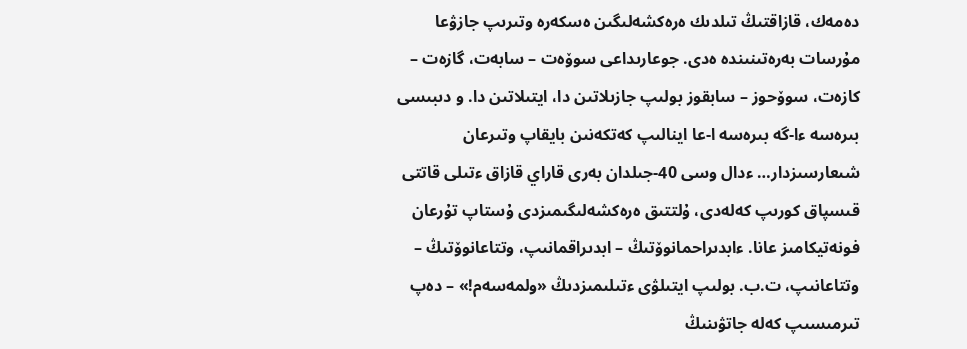دەمەك، قازاقتىڭ تىلدىك ەرەكشەلىگىن ەسكەرە وتىرىپ جازۋعا مۇرسات بەرەتىنىندە ەدى. جوعارىداعى سوۆەت – سابەت، گازەت – كازەت، سوۆحوز – سابقوز بولىپ جازىلاتىن دا، ايتىلاتىن دا. و دىبىسى بىرەسە ءا-گە بىرەسە ا-عا اينالىپ كەتكەنىن بايقاپ وتىرعان شىعارسىزدار… ءدال وسى 40-جىلدان بەرى قاراي قازاق ءتىلى قاتتى قىسپاق كورىپ كەلەدى، ۇلتتىق ەرەكشەلىگىمىزدى ۇستاپ تۇرعان فونەتيكامىز عانا. ءابدىراحمانوۆتىڭ – ابدىراقمانىپ، وتتاعانوۆتىڭ – وتتاعانىپ، ت.ب. بولىپ ايتىلۋى ءتىلىمىزدىڭ «ولمەسەم!» – دەپ تىرمىسىپ كەلە جاتۋىنىڭ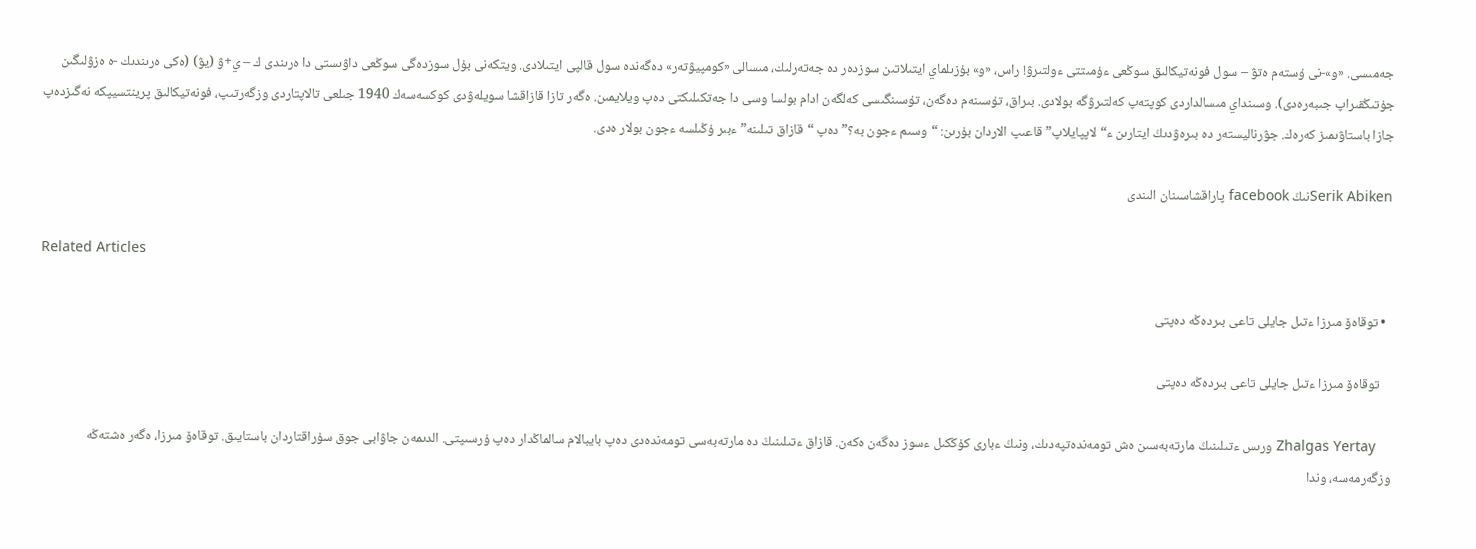جەمىسى. «و»-نى ۇستەم ەتۋ – سول فونەتيكالىق سوڭعى ءۇمىتتى ءولتىرۋ! راس، «و» بۇزىلماي ايتىلاتىن سوزدەر دە جەتەرلىك، مىسالى «كومپيۋتەر» دەگەندە سول قالپى ايتىلادى. ويتكەنى بۇل سوزدەگى سوڭعى داۋىستى دا ەرىندى ك – ي+ۋ (يۋ) (ەكى ەرىندىك -ە ەزۋلىگىن جۇتىڭقىراپ جىبەرەدى). وسىنداي مىسالداردى كوپتەپ كەلتىرۋگە بولادى. بىراق، تۇسىنەم دەگەن، تۇسىنگىسى كەلگەن ادام بولسا وسى دا جەتكىلىكتى دەپ ويلايمىن. ەگەر تازا قازاقشا سويلەۋدى كوكسەسەك 1940 جىلعى تالاپتاردى وزگەرتىپ، فونەتيكالىق پرينتسيپكە نەگىزدەپ جازا باستاۋىمىز كەرەك. جۋرناليستەر دە بىرەۋدىڭ ايتارىن ء“لاپپايلاپ” قاعىپ الاردان بۇرىن: “وسىم ءجون بە؟” دەپ “قازاق تىلىنە” ءبىر ۇڭىلسە ءجون بولار ەدى.

Serik Abikenنىڭ facebook پاراقشاسىنان الىندى

Related Articles

  • توقاەۆ مىرزا ءتىل جايلى تاعى بىردەڭە دەپتى

    توقاەۆ مىرزا ءتىل جايلى تاعى بىردەڭە دەپتى

    Zhalgas Yertay ورىس ءتىلىنىڭ مارتەبەسىن ەش تومەندەتپەدىك، ونىڭ ءبارى كۇڭكىل ءسوز دەگەن ەكەن. قازاق ءتىلىنىڭ دە مارتەبەسى تومەندەدى دەپ بايبالام سالماڭدار دەپ ۇرسىپتى. الدىمەن جاۋابى جوق سۇراقتاردان باستايىق. توقاەۆ مىرزا، ەگەر ەشتەڭە وزگەرمەسە، وندا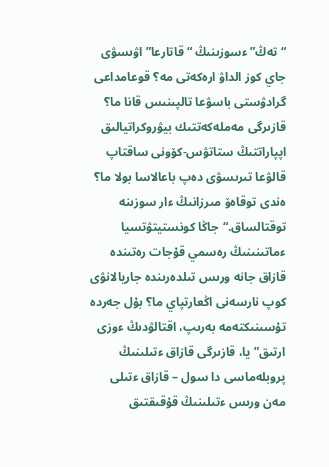“تەڭ” ءسوزىنىڭ “قاتارعا” اۋىسۋى جاي كوز الداۋ ارەكەتى مە؟ قوعامداعى گرادۋستى باسۋعا تالپىنىس قانا ما؟ قازىرگى مەملەكەتتىك بيۋروكراتيالىق اپپاراتتىڭ ستاتۋس-كۆونى ساقتاپ قالۋعا تىرىسۋى دەپ باعالاسا بولا ما؟ ەندى توقاەۆ مىرزانىڭ ءار سوزىنە توقتالساق.“جاڭا كونستيتۋتسيا ءماتىنىنىڭ رەسمي قۇجات رەتىندە قازاق جانە ورىس تىلدەرىندە جاريالانۋى كوپ نارسەنى اڭعارتپاي ما؟ بۇل جەردە تۇسىنىكتەمە بەرىپ، اقتالۋدىڭ ءوزى ارتىق”يا، قازىرگى قازاق ءتىلىنىڭ پروبلەماسى دا سول – قازاق ءتىلى مەن ورىس ءتىلىنىڭ قۇقىقتىق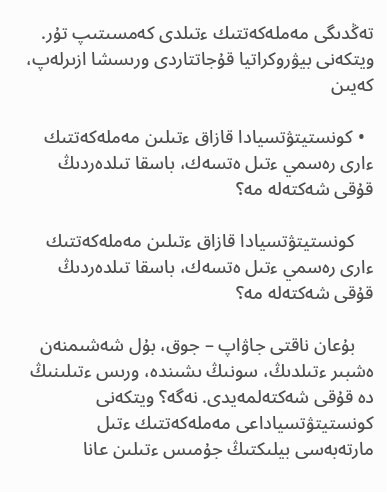تەڭدىگى مەملەكەتتىك ءتىلدى كەمسىتىپ تۇر. ويتكەنى بيۋروكراتيا قۇجاتتاردى ورىسشا ازىرلەپ، كەيىن

  • كونستيتۋتسيادا قازاق ءتىلىن مەملەكەتتىك ءارى رەسمي ءتىل ەتسەك، باسقا تىلدەردىڭ قۇقى شەكتەلە مە؟

    كونستيتۋتسيادا قازاق ءتىلىن مەملەكەتتىك ءارى رەسمي ءتىل ەتسەك، باسقا تىلدەردىڭ قۇقى شەكتەلە مە؟

    بۇعان ناقتى جاۋاپ – جوق، بۇل شەشىمنەن ەشبىر ءتىلدىڭ، سونىڭ ىشىندە، ورىس ءتىلىنىڭ دە قۇقى شەكتەلمەيدى. نەگە؟ ويتكەنى كونستيتۋتسياداعى مەملەكەتتىك ءتىل مارتەبەسى بيلىكتىڭ جۇمىس ءتىلىن عانا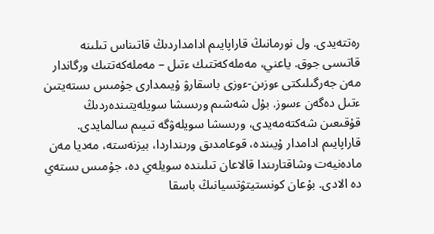رەتتەيدى. ول نورمانىڭ قاراپايىم ادامداردىڭ قاتىناس تىلىنە قاتىسى جوق. ياعني، مەملەكەتتىك ءتىل – مەملەكەتتىك ورگاندار مەن جەرگىلىكتى ءوزىن-ءوزى باسقارۋ ۇيىمدارى جۇمىس ىستەيتىن ءتىل دەگەن ءسوز. بۇل شەشىم ورىسشا سويلەيتىندەردىڭ قۇقىعىن شەكتەمەيدى، ورىسشا سويلەۋگە تىيىم سالمايدى. قاراپايىم ادامدار ۇيىندە، قوعامدىق ورىنداردا، بيزنەستە، مەديا مەن مادەنيەت وشاقتارىندا قالاعان تىلىندە سويلەي دە، جۇمىس ىستەي دە الادى. بۇعان كونستيتۋتسيانىڭ باسقا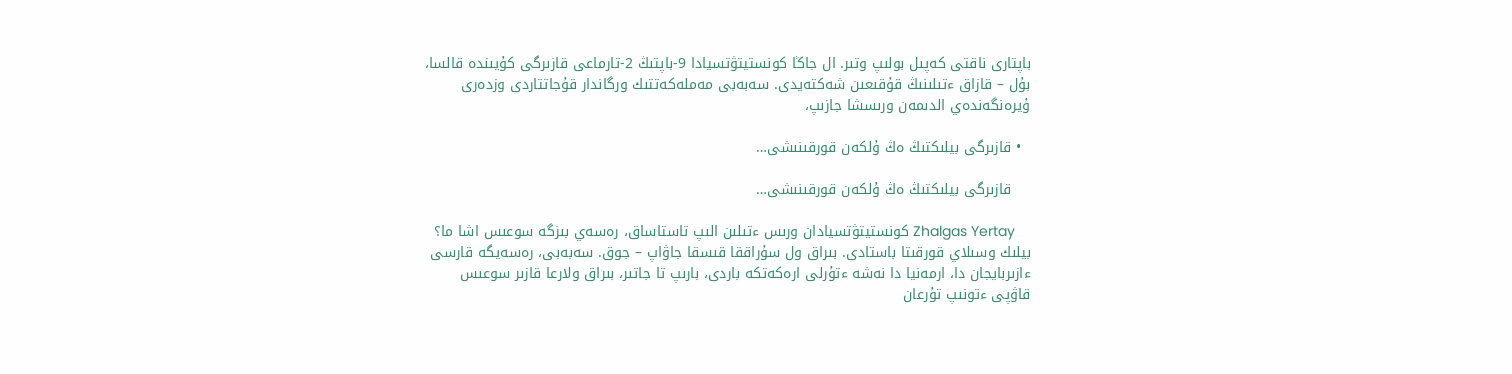باپتارى ناقتى كەپىل بولىپ وتىر. ال جاڭا كونستيتۋتسيادا 9-باپتىڭ 2-تارماعى قازىرگى كۇيىندە قالسا، بۇل – قازاق ءتىلىنىڭ قۇقىعىن شەكتەيدى. سەبەبى مەملەكەتتىك ورگاندار قۇجاتتاردى وزدەرى ۇيرەنگەندەي الدىمەن ورىسشا جازىپ،

  • قازىرگى بيلىكتىڭ ەڭ ۇلكەن قورقىنىشى…

    قازىرگى بيلىكتىڭ ەڭ ۇلكەن قورقىنىشى…

    Zhalgas Yertay كونستيتۋتسيادان ورىس ءتىلىن الىپ تاستاساق، رەسەي بىزگە سوعىس اشا ما؟ بيلىك وسىلاي قورقىتا باستادى. بىراق ول سۇراققا قىسقا جاۋاپ – جوق. سەبەبى، رەسەيگە قارسى ءازىربايجان دا، ارمەنيا دا نەشە ءتۇرلى ارەكەتكە باردى، بارىپ تا جاتىر، بىراق ولارعا قازىر سوعىس قاۋپى ءتونىپ تۇرعان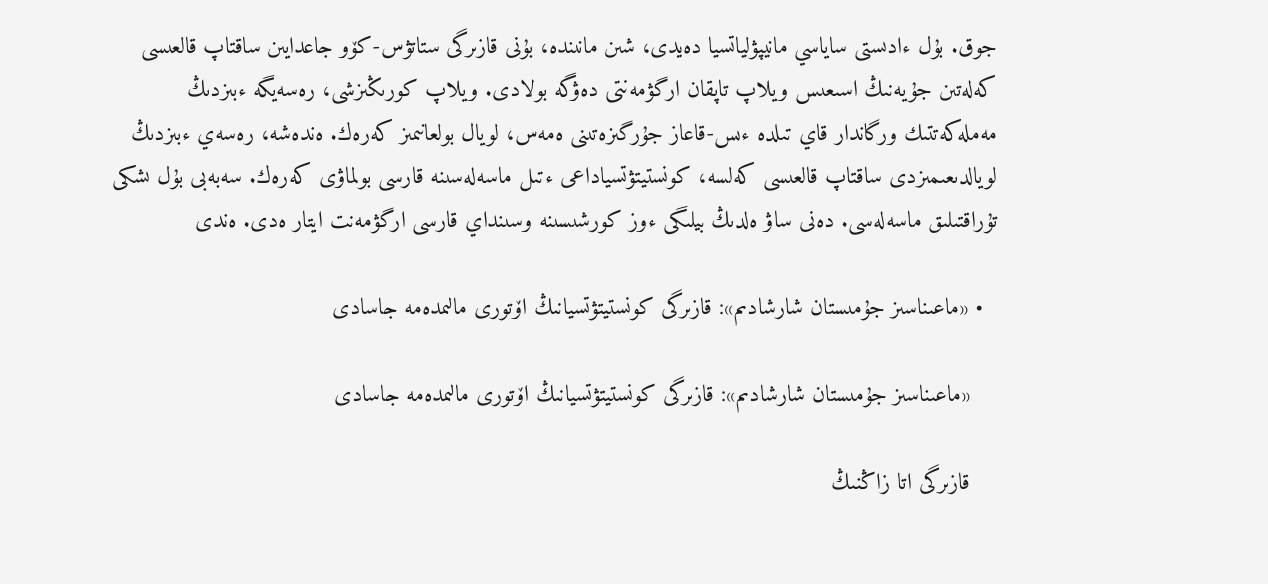جوق. بۇل ءادىستى ساياسي مانيپۋلياتسيا دەيدى، شىن مانىندە، بۇنى قازىرگى ستاتۋس-كۆو جاعدايىن ساقتاپ قالعىسى كەلەتىن جۇيەنىڭ اسىعىس ويلاپ تاپقان ارگۋمەنتى دەۋگە بولادى. ويلاپ كورىڭىزشى، رەسەيگە ءبىزدىڭ مەملەكەتتىك ورگاندار قاي تىلدە ءىس-قاعاز جۇرگىزەتىنى ەمەس، لويال بولعانىمىز كەرەك. ەندەشە، رەسەي ءبىزدىڭ لويالدىعىمىزدى ساقتاپ قالعىسى كەلسە، كونستيتۋتسياداعى ءتىل ماسەلەسىنە قارسى بولماۋى كەرەك. سەبەبى بۇل ىشكى تۇراقتىلىق ماسەلەسى. دەنى ساۋ ەلدىڭ بيلىگى ءوز كورشىسىنە وسىنداي قارسى ارگۋمەنت ايتار ەدى. ەندى

  • «ماعىناسىز جۇمىستان شارشادىم»: قازىرگى كونستيتۋتسيانىڭ اۆتورى مالىمدەمە جاسادى

    «ماعىناسىز جۇمىستان شارشادىم»: قازىرگى كونستيتۋتسيانىڭ اۆتورى مالىمدەمە جاسادى

    قازىرگى اتا زاڭنىڭ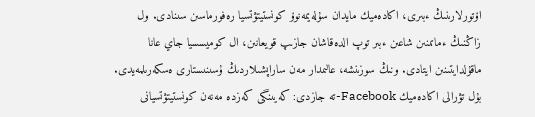اۆتورلارىنىڭ ءبىرى، اكادەميك مايدان سۇلەيمەنوۆ كونستيتۋتسيا رەفورماسىن سىنادى. ول زاڭنىڭ ءماتىنىن شاعىن ءبىر توپ الدەقاشان جازىپ قويعانىن، ال كوميسسيا جاي عانا ماقۇلدايتىنىن ايتادى. ونىڭ سوزىنشە، عالىمدار مەن ساراپشىلاردىڭ ۇسىنىستارى ەسكەرىلمەيدى. بۇل تۋرالى اكادەميك Facebook-تە جازدى: كەيىنگى كەزدە مەنەن كونستيتۋتسيانى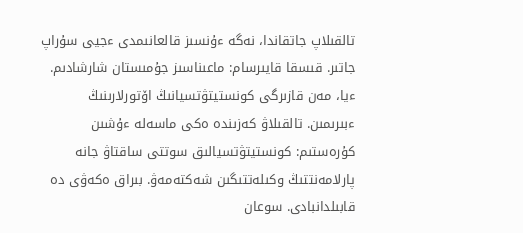تالقىلاپ جاتقاندا، نەگە ءۇنسىز قالعانىمدى ءجيى سۇراپ جاتىر. قىسقا قايىرسام: ماعىناسىز جۇمىستان شارشادىم. ءيا، مەن قازىرگى كونستيتۋتسيانىڭ اۆتورلارىنىڭ ءبىرىمىن. تالقىلاۋ كەزىندە ەكى ماسەلە ءۇشىن كۇرەستىم: كونستيتۋتسيالىق سوتتى ساقتاۋ جانە پارلامەنتتىڭ وكىلەتتىگىن شەكتەمەۋ. بىراق ەكەۋى دە قابىلدانبادى. سوعان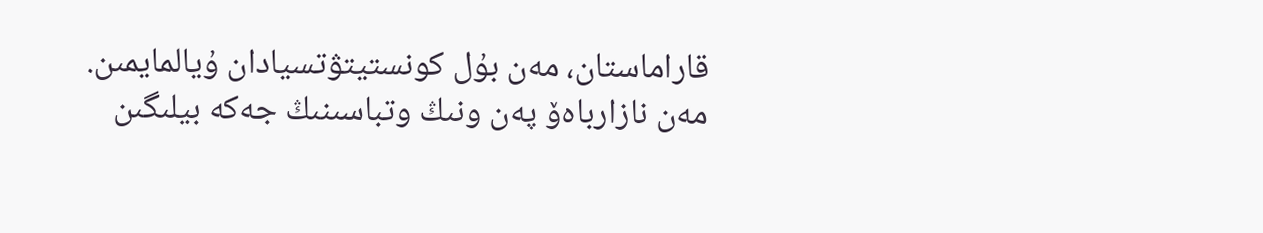قاراماستان، مەن بۇل كونستيتۋتسيادان ۇيالمايمىن. مەن نازارباەۆ پەن ونىڭ وتباسىنىڭ جەكە بيلىگىن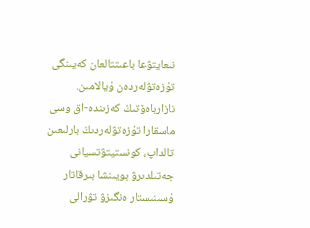نىعايتۋعا باعىتتالعان كەيىنگى تۇزەتۋلەردەن ۇيالامىن. نازارباەۆتىڭ كەزىندە-اق وسى ماسقارا تۇزەتۋلەردىڭ بارلىعىن تالداپ، كونستيتۋتسيانى جەتىلدىرۋ بويىنشا بىرقاتار ۇسىنىستار ەنگىزۋ تۋرالى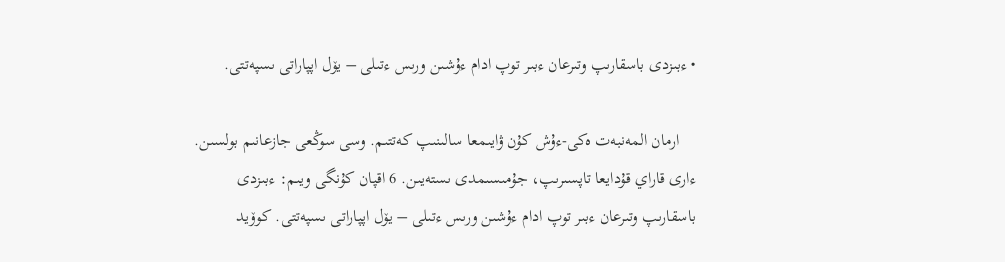• ءبىزدى باسقارىپ وتىرعان ءبىر توپ ادام ءۇشىن ورىس ءتىلى – يۆل اپپاراتى ىسپەتتى.

    ارمان المەنبەت ەكى-ءۇش كۇن ۋايىمعا سالىنىپ كەتتىم. وسى سوڭعى جازعانىم بولسىن. ءارى قاراي قۇدايعا تاپسىرىپ، جۇمىسىمدى ىستەيىن. 6 اقپان كۇنگى ويىم: ءبىزدى باسقارىپ وتىرعان ءبىر توپ ادام ءۇشىن ورىس ءتىلى – يۆل اپپاراتى ىسپەتتى. كوۆيد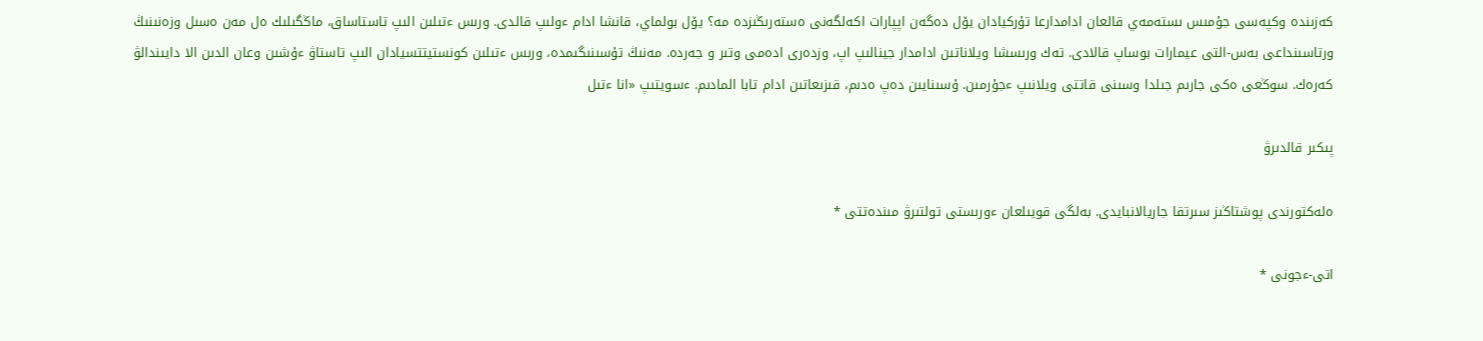كەزىندە وكپەسى جۇمىس ىستەمەي قالعان ادامدارعا تۇركيادان يۆل دەگەن اپپارات اكەلگەنى ەستەرىڭىزدە مە؟ يۆل بولماي، قانشا ادام ءولىپ قالدى. ورىس ءتىلىن الىپ تاستاساق، ماڭگىلىك ەل مەن ەسىل وزەنىنىڭ ورتاسىنداعى بەس-التى عيمارات بوساپ قالادى. تەك ورىسشا ويلاناتىن ادامدار جينالىپ اپ، وزدەرى ادەمى وتىر و جەردە. مەنىڭ تۇسىنىگىمدە، ورىس ءتىلىن كونستيتتسيادان الىپ تاستاۋ ءۇشىن وعان الدىن الا دايىندالۋ كەرەك. سوڭعى ەكى جارىم جىلدا وسىنى قاتتى ويلانىپ ءجۇرمىن. ۇسىنايىن دەپ ەدىم، قىزىعاتىن ادام تابا المادىم. ءسويتىپ «انا ءتىل

پىكىر قالدىرۋ

ەلەكتورندى پوشتاڭىز سىرتقا جاريالانبايدى. بەلگى قويىلعان ءورىستى تولتىرۋ مىندەتتى *

اتى-ءجونى *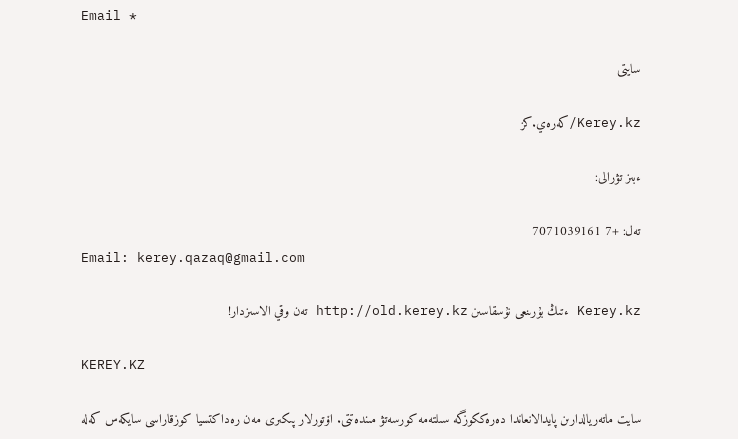Email *

سايتى

Kerey.kz/كەرەي.كز

ءبىز تۋرالى:

تەل: +7 7071039161
Email: kerey.qazaq@gmail.com

Kerey.kz ءتىڭ بۇرىنعى نۇسقاسىن http://old.kerey.kz تەن وقي الاسىزدار!

KEREY.KZ

سايت ماتەريالدارىن پايدالانعاندا دەرەككوزگە سىلتەمە كورسەتۋ مىندەتتى. اۆتورلار پىكىرى مەن رەداكتسيا كوزقاراسى سايكەس كەلە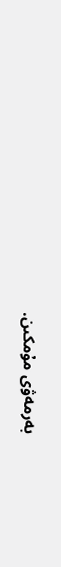بەرمەۋى مۇمكىن.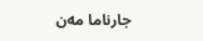جارناما مەن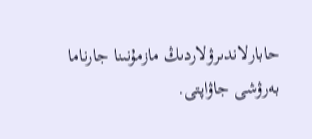حابارلاندىرۋلاردىڭ مازمۇنىنا جارناما بەرۋشى جاۋاپتى.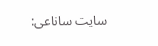سايت ساناعى: